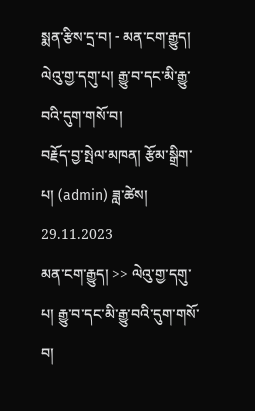སྨན་རྩིས་དྲ་བ། - མན་ངག་རྒྱུད།
ལེའུ་གྱ་དགུ་པ། རྒྱུ་བ་དང་མི་རྒྱུ་བའི་དུག་གསོ་བ།
བརྗོད་བྱ་སྤེལ་མཁན། རྩོམ་སྒྲིག་པ། (admin) ཟླ་ཚེས། 29.11.2023
མན་ངག་རྒྱུད། >> ལེའུ་གྱ་དགུ་པ། རྒྱུ་བ་དང་མི་རྒྱུ་བའི་དུག་གསོ་བ།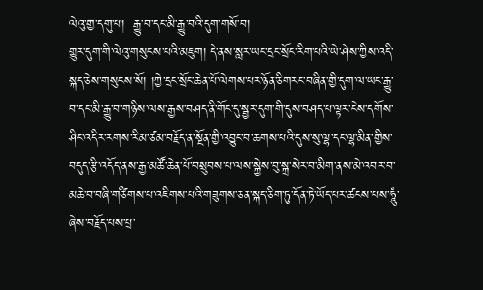ལེའུ་གྱ་དགུ་པ།  རྒྱུ་བ་དང་མི་རྒྱུ་བའི་དུག་གསོ་བ།
གྱུར་དུག་གི་ལེའུ་གསུངས་པའི་མཇུག། དེ་ནས་སླར་ཡང་དྲང་སྲོང་རིག་པའི་ཡེ་ཤེས་ཀྱིས་འདི་སྐད་ཅེས་གསུངས་སོ། །ཀྱེ་དྲང་སྲོང་ཆེན་པོ་ལེགས་པར་ཉོན་ཅིགརང་བཞིན་གྱི་དུག་ལ་ཡང་རྒྱུ་བ་དང་མི་རྒྱུ་བ་གཉིས་ལས་རྒྱས་བཤད་ནི་གོང་དུ་སྦྱར་དུག་གི་དུས་བཤད་པ་ལྟར་ངེས་དགོས་ཤིང་འདིར་རགས་རིམ་ཙམ་བརྗོད་ན་སྔོན་གྱི་འབྱུང་བ་ཆགས་པའི་དུས་སུ་ལྷ་དང་ལྷ་མིན་གྱིས་བདུད་རྩི་འདོད་ནས་རྒྱ་མཚོ་ཆེན་པོ་བསྲུབས་པ་ལས་སྐྱེས་བུ་སྐྲ་སེར་བ་མིག་ནས་མེ་འབར་བ་མཆེ་བ་བཞི་གཙིགས་པ་འཇིགས་པའི་གཟུགས་ཅན་སྐད་ཅིག་ཏུ་དོན་ཏེ་ཡོད་པར་ཚངས་པས་ཧཱུཾ་ཞེས་བརྗོད་པས་པྲ་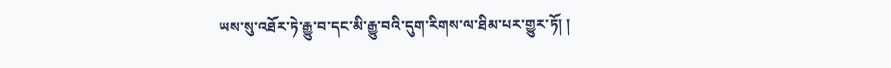ཡས་སུ་འཐོར་ཏེ་རྒྱུ་བ་དང་མི་རྒྱུ་བའི་དུག་རིགས་ལ་ཐིམ་པར་གྱུར་ཏོ། །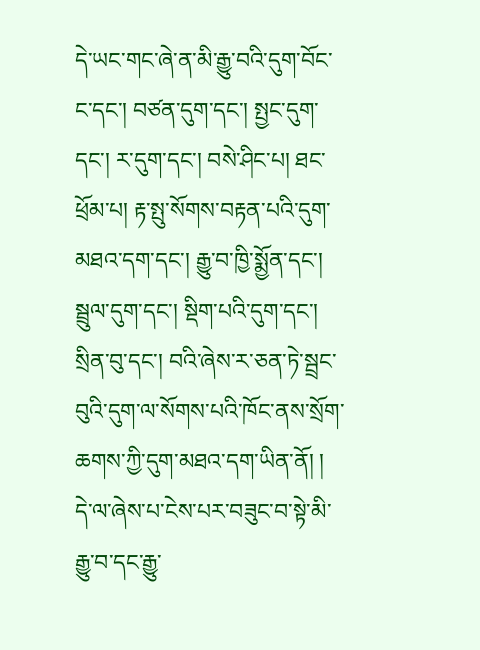དེ་ཡང་གང་ཞེ་ན་མི་རྒྱུ་བའི་དུག་བོང་ང་དང་། བཙན་དུག་དང་། སྤྱང་དུག་དང་། ར་དུག་དང་། བསེ་ཤིང་པ། ཐང་ཕྲོམ་པ། རྟ་སྤུ་སོགས་བརྟན་པའི་དུག་མཐའ་དག་དང་། རྒྱུ་བ་ཁྱི་སྨྱོན་དང་། སྦྲུལ་དུག་དང་། སྡིག་པའི་དུག་དང་། སྲིན་བུ་དང་། བའི་ཞེས་ར་ཅན་ཏེ་སྦྲང་བུའི་དུག་ལ་སོགས་པའི་ཁོང་ནས་སྲོག་ཆགས་ཀྱི་དུག་མཐའ་དག་ཡིན་ནོ། །
དེ་ལ་ཞེས་པ་ངེས་པར་བཟུང་བ་སྟེ་མི་རྒྱུ་བ་དང་རྒྱུ་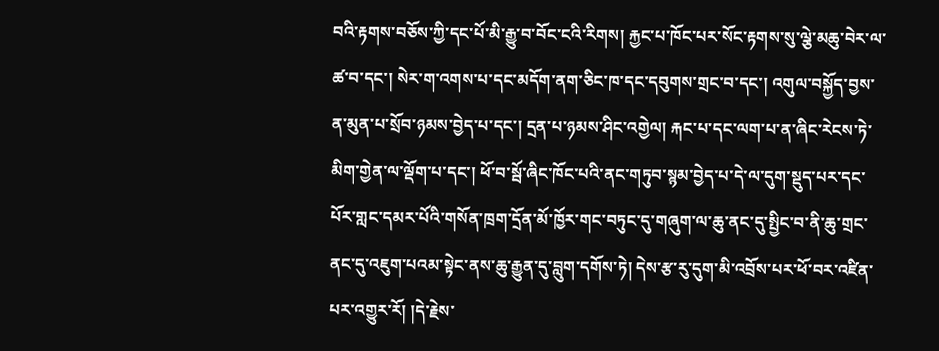བའི་རྟགས་བཅོས་ཀྱི་དང་པོ་མི་རྒྱུ་བ་བོང་ངའི་རིགས། རྐྱང་པ་ཁོང་པར་སོང་རྟགས་སུ་ལྕེ་མཆུ་བེར་ལ་ཚ་བ་དང་། སེར་ག་འགས་པ་དང་མདོག་ནག་ཅིང་ཁ་དང་དབུགས་གྲང་བ་དང་། འགུལ་བསྐྱོད་བྱས་ན་མུན་པ་སྲོབ་ཉམས་བྱེད་པ་དང་། དྲན་པ་ཉམས་ཤིང་འགྱེལ། རྐང་པ་དང་ལག་པ་ན་ཞིང་རེངས་ཏེ་མིག་གྱེན་ལ་ལྡོག་པ་དང་། ཕོ་བ་སྦོ་ཞིང་ཁོང་པའི་ནང་གཏུབ་སྙམ་བྱེད་པ་དེ་ལ་དུག་སྡུད་པར་དང་པོར་གླང་དམར་པོའི་གསོན་ཁྲག་དྲོན་མོ་ཁྱོར་གང་བཏུང་དུ་གཞུག་ལ་ཆུ་ནང་དུ་སྤྱིང་བ་ནི་ཆུ་གྲང་ནང་དུ་འཇུག་པའམ་སྟེང་ནས་ཆུ་རྒྱུན་དུ་བླུག་དགོས་ཏེ། དེས་རྩ་རུ་དུག་མི་འབྲོས་པར་ཕོ་བར་འཛིན་པར་འགྱུར་རོ། །དེ་རྗེས་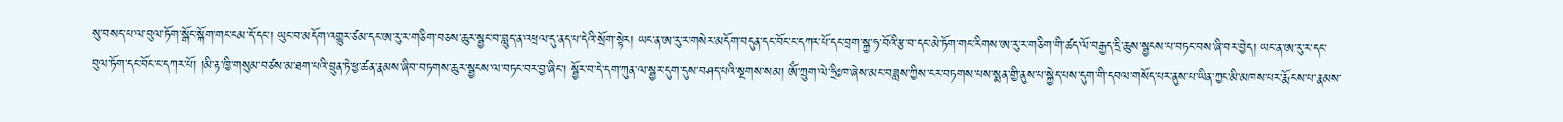སུ་བསད་པ་ལ་བུལ་ཏོག་སྒོང་སྐོག་གང་ངམ་དོ་དང་། ཡུང་བ་མདོག་འགྱུར་ཙམ་དང་ཨ་རུ་ར་གཅིག་བཅས་ཆུར་སྦྱང་བ་བླུད་ན་འཕྲལ་དུ་ནད་པ་དེའི་སྲོག་སྟེར། ཡང་ན་ཨ་རུ་ར་གསེར་མདོག་བདུན་དང་བོང་ང་དཀར་པོ་དང་བྲག་སྐྱ་ཧ་བོའི་རྩ་བ་དང་མེ་ཏོག་གང་རིགས་ཨ་རུ་ར་གཅིག་གི་ཚད་ལོ་བརྒྱད་དྲི་ཆུས་སྦྱངས་པ་བཏང་བས་ཞི་བར་བྱེད། ཡང་ན་ཨ་རུ་ར་དང་བུལ་ཏོག་དང་བོང་ང་དཀར་པོ། །མི་རྟ་ཁྱི་གསུམ་བཙས་མ་ཐག་པའི་བྲུན་ཏེ་ཕྱ་ཚན་རྣམས་ཞིབ་བཏགས་ཆུར་སྦྱངས་ལ་བཏང་བར་བྱ་ཞིང་། སྦྱོར་བ་དེ་དག་ཀུན་ལ་སྦྱར་དུག་དུས་བཤད་པའི་སྔགས་སམ། ཨོཾ་ཀྲུག་ལེ་ཧྲིཿཁ་ཞེས་མང་བཟླས་ཀྱིས་ངར་བཏགས་པས་སྨན་གྱི་ནུས་པ་སྐྱེད་པས་དུག་གི་དབལ་གསོད་པར་ནུས་པ་ཡིན་ཀྱང་མི་མཁས་པར་རྨོངས་པ་རྣམས་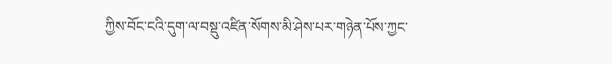ཀྱིས་བོང་ངའི་དུག་ལ་བསྡུ་འཛིན་སོགས་མི་ཤེས་པར་གཉེན་པོས་ཀྱང་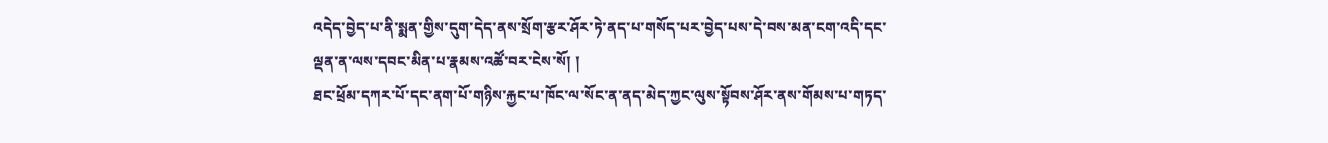འདེད་བྱེད་པ་ནི་སྨན་གྱིས་དུག་དེད་ནས་སྲོག་རྩར་ཤོར་ཏེ་ནད་པ་གསོད་པར་བྱེད་པས་དེ་བས་མན་ངག་འདི་དང་ལྡན་ན་ལས་དབང་མིན་པ་རྣམས་འཚོ་བར་ངེས་སོ། །
ཐང་ཕྲོམ་དཀར་པོ་དང་ནག་པོ་གཉིས་རྐྱང་པ་ཁོང་ལ་སོང་ན་ནད་མེད་ཀྱང་ལུས་སྟོབས་ཤོར་ནས་གོམས་པ་གཏད་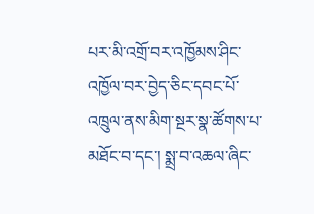པར་མི་འགྲོ་བར་འཁྱོམས་ཤིང་འཁྱོལ་བར་བྱེད་ཅིང་དབང་པོ་འཁྲུལ་ནས་མིག་སྔར་སྣ་ཚོགས་པ་མཐོང་བ་དང་། སྨྲ་བ་འཆལ་ཞིང་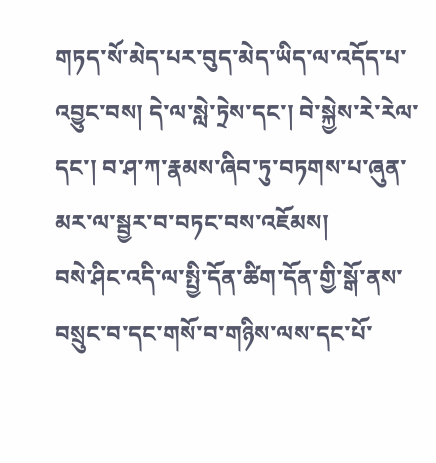གཏད་སོ་མེད་པར་བུད་མེད་ཡིད་ལ་འདོད་པ་འབྱུང་བས། དེ་ལ་སླེ་ཏྲེས་དང་། བེ་སྐྱེས་རེ་རེལ་དང་། བ་ཤ་ཀ་རྣམས་ཞིབ་ཏུ་བཏགས་པ་ཞུན་མར་ལ་སྦྱར་བ་བཏང་བས་འཇོམས།
བསེ་ཤིང་འདི་ལ་སྤྱི་དོན་ཚིག་དོན་གྱི་སྒོ་ནས་བསྲུང་བ་དང་གསོ་བ་གཉིས་ལས་དང་པོ་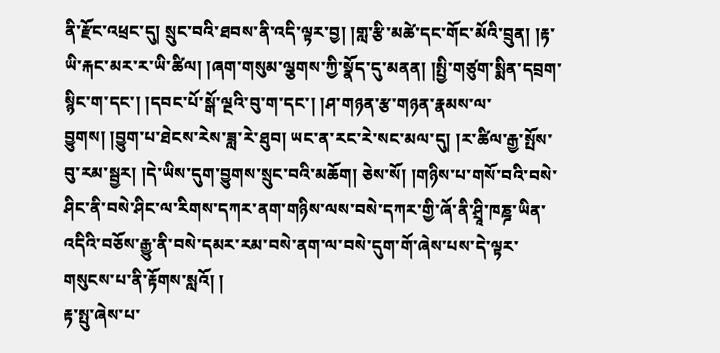ནི་རྫོང་འཕྲང་དུ། སྲུང་བའི་ཐབས་ནི་འདི་ལྟར་བྱ། །གླ་རྩི་མཚེ་དང་གོང་མོའི་བྲུན། །རྟ་ཡི་རྐང་མར་ར་ཡི་ཚིལ། །ཞག་གསུམ་ལྕགས་ཀྱི་སྣོད་དུ་མནན། །སྤྱི་གཙུག་སྨིན་དབྲག་སྙིང་ག་དང་། །དབང་པོ་སྒོ་ལྔའི་བུ་ག་དང་། །ཤ་གཉན་རྩ་གཉན་རྣམས་ལ་བྱུགས། །བྱུག་པ་ཐེངས་རེས་ཟླ་རེ་ཐུབ། ཡང་ན་རང་རེ་སང་མལ་དུ། །ར་ཚིལ་རྒྱ་སྤོས་བུ་རམ་སྦྱར། །དེ་ཡིས་དུག་བྱུགས་སྲུང་བའི་མཆོག། ཅེས་སོ། །གཉིས་པ་གསོ་བའི་བསེ་ཤིང་ནི་བསེ་ཤིང་ལ་རིགས་དཀར་ནག་གཉིས་ལས་བསེ་དཀར་གྱི་ཞོ་ནི་ཤྲཱི་ཁཎྜ་ཡིན་འདིའི་བཅོས་རྒྱུ་ནི་བསེ་དམར་རམ་བསེ་ནག་ལ་བསེ་དུག་གོ་ཞེས་པས་དེ་ལྟར་གསུངས་པ་ནི་རྟོགས་སླའོ། །
རྟ་སྤུ་ཞེས་པ་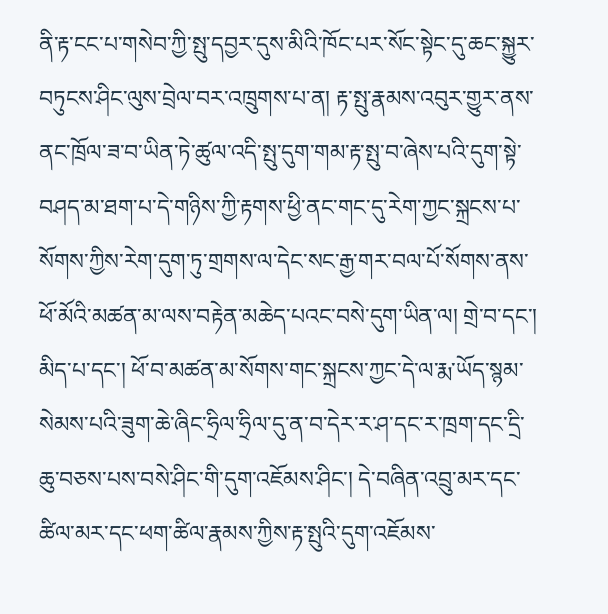ནི་རྟ་ངང་པ་གསེབ་ཀྱི་སྤུ་དབྱར་དུས་མིའི་ཁོང་པར་སོང་སྟེང་དུ་ཆང་སྐྱུར་བཏུངས་ཤིང་ལུས་བྲེལ་བར་འཁྲུགས་པ་ན། རྟ་སྤུ་རྣམས་འབུར་གྱུར་ནས་ནང་ཁྲོལ་ཟ་བ་ཡིན་ཏེ་ཚུལ་འདི་སྤུ་དུག་གམ་རྟ་སྤུ་བ་ཞེས་པའི་དུག་སྟེ་བཤད་མ་ཐག་པ་དེ་གཉིས་ཀྱི་རྟགས་ཕྱི་ནང་གང་དུ་རེག་ཀྱང་སྐྲངས་པ་སོགས་ཀྱིས་རེག་དུག་ཏུ་གྲགས་ལ་དེང་སང་རྒྱ་གར་བལ་པོ་སོགས་ནས་ཕོ་མོའི་མཚན་མ་ལས་བརྟེན་མཆེད་པའང་བསེ་དུག་ཡིན་ལ། གྲེ་བ་དང་། མིད་པ་དང་། ཕོ་བ་མཚན་མ་སོགས་གང་སྐྲངས་ཀྱང་དེ་ལ་རྨ་ཡོད་སྙམ་སེམས་པའི་ཟུག་ཆེ་ཞིང་ཧྲིལ་ཧྲིལ་དུ་ན་བ་དེར་ར་ཤ་དང་ར་ཁྲག་དང་དྲི་ཆུ་བཅས་པས་བསེ་ཤིང་གི་དུག་འཇོམས་ཤིང་། དེ་བཞིན་འབྲུ་མར་དང་ཚིལ་མར་དང་ཕག་ཚིལ་རྣམས་ཀྱིས་རྟ་སྤུའི་དུག་འཇོམས་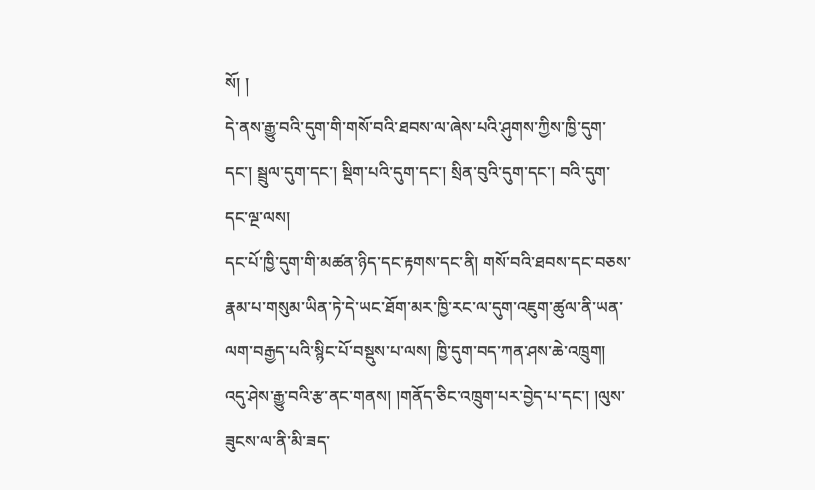སོ། །
དེ་ནས་རྒྱུ་བའི་དུག་གི་གསོ་བའི་ཐབས་ལ་ཞེས་པའི་ཤུགས་ཀྱིས་ཁྱི་དུག་དང་། སྦྲུལ་དུག་དང་། སྡིག་པའི་དུག་དང་། སྲིན་བུའི་དུག་དང་། བའི་དུག་དང་ལྔ་ལས།
དང་པོ་ཁྱི་དུག་གི་མཚན་ཉིད་དང་རྟགས་དང་ནི། གསོ་བའི་ཐབས་དང་བཅས་རྣམ་པ་གསུམ་ཡིན་ཏེ་དེ་ཡང་ཐོག་མར་ཁྱི་རང་ལ་དུག་འཇུག་ཚུལ་ནི་ཡན་ལག་བརྒྱད་པའི་སྙིང་པོ་བསྡུས་པ་ལས། ཁྱི་དུག་བད་ཀན་ཤས་ཆེ་འཁྲུག། འདུ་ཤེས་རྒྱུ་བའི་རྩ་ནང་གནས། །གནོད་ཅིང་འཁྲུག་པར་བྱེད་པ་དང་། །ལུས་ཟུངས་ལ་ནི་མི་ཟད་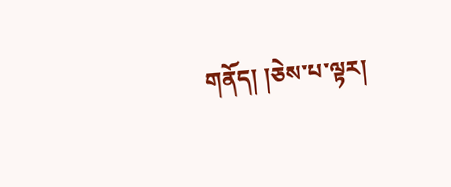གནོད། །ཅེས་པ་ལྟར།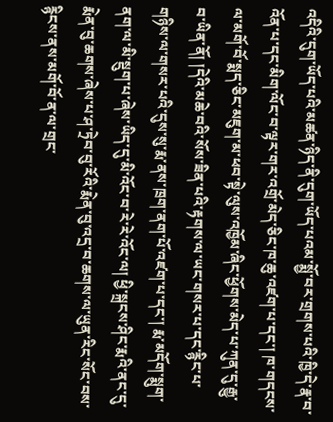འདིའི་དུག་ཡོད་པའི་མཚན་ཉིད་ནི་དུག་ཡོད་པའམ་སྨྱོ་བར་གྲགས་པའི་ཁྱི་དེ་རྣ་བ་འོན་པ་དང་མིག་ལོང་བ་ལྟར་གར་འགྲོ་མེད་ཅིང་ཁ་ཆུ་འཛག་པ་དང་། ཁ་གདངས་ལ་མགོ་བོ་སྨད་ཅིང་མཇུག་མ་ཕབ་སྟེ་ལུས་འཁྱོམ་ཞིང་ཕྱོགས་མེད་པ་ཀུན་དུ་རྒྱུ་བ་ཡིན་ནོ། །དེའི་མཆེ་བའི་སོས་ཟིན་པའི་རྟགས་ལ་ཡང་གསར་པ་དང་རྙིང་པ་གཉིས་ལ་གསར་པའི་དུས་སུ་རྨ་ནས་ཁྲག་ནག་པོ་འཛག་པ་དང་། རྨ་མདོག་སྨུག་ནག་ལ་མི་སྡུག་པ་ཞེས་ཡིད་དུ་མི་འོང་བ་རེ་རེ་འོང་ལ། ཕྱི་སྐྲངས་ཤིང་རྨའི་ནང་དུ་རྨེན་བུ་ཆགས་ཞེས་པ་ཤ་ཏྲེབ་བུ་རོའི་རྨེན་བུ་འདྲ་བ་ཆགས་ལ་ཡུན་རིང་སོང་བས་རྙིངས་ནས་མགོ་བོ་ན་ལ་གྲང་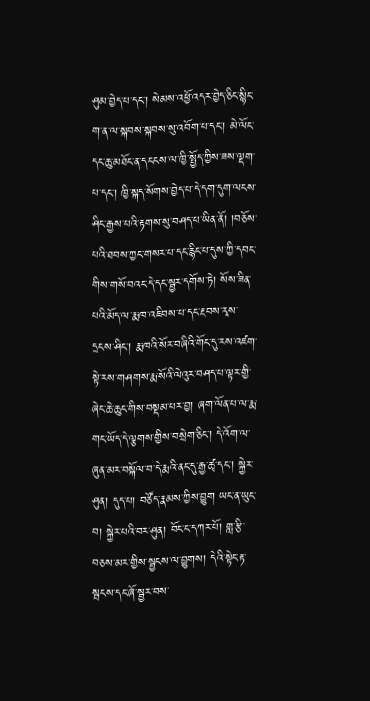ཤུམ་བྱེད་པ་དང་། སེམས་འཕྱོ་འདར་བྱེད་ཅིང་སྙིང་ག་ན་ལ་སྐབས་སྐབས་སུ་འབོག་པ་དང་། མེ་ལོང་དང་ཆུ་མཐོང་ན་དངངས་ལ་ཁྱི་སྤྱོད་ཀྱིས་ཟས་ལྡག་པ་དང་། ཁྱི་སྐད་སོགས་བྱེད་པ་དེ་དག་དུག་ལངས་ཤིང་རྒྱས་པའི་རྟགས་སུ་བཤད་པ་ཡིན་ནོ། །བཅོས་པའི་ཐབས་ཀྱང་གསར་པ་དང་རྙིང་པ་དུས་ཀྱི་དབང་གིས་གསོ་བའང་དེ་དང་སྦྱར་དགོས་ཏེ། སོས་ཟིན་པའི་མོད་ལ་རྨ་ཁ་འཇིབས་པ་དང་རྔབས་རྭས་དྲངས་ཤིང་། རྨ་ཁའི་སོར་བཞིའི་གོང་དུ་རས་འཛག་སྟེ་རས་གཤགས་རྨ་སོའི་ལེའུར་བཤད་པ་ལྟར་གྱི་ཞེང་ཆེ་ཆུང་གིས་བསྡམ་པར་བྱ། ཞག་ལོན་པ་ལ་རྨ་གང་ཡོད་དེ་ལྕགས་གྱིས་བསྲེག་ཅིང་། དེ་འོག་ལ་ཞུན་མར་བསྐོལ་བ་དེ་རྨའི་ནང་དུ་རྒྱ་ཚྭ་དང་། སྐྱེར་ཤུན། དུད་པ། བཙོད་རྣམས་ཀྱིས་བྱུག ཡང་ན་ཡུང་བ། སྐྱེར་པའི་བར་ཤུན། བོང་ང་དཀར་པོ། གླ་རྩི་བཅས་མར་གྱིས་སྦྱངས་ལ་བྱུགས། དེའི་སྟེང་རྟ་སྦངས་དང་ཞོ་སྦྱར་བས་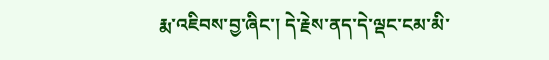རྨ་འཇིབས་བྱ་ཞིང་། དེ་རྗེས་ནད་དེ་ལྡང་ངམ་མི་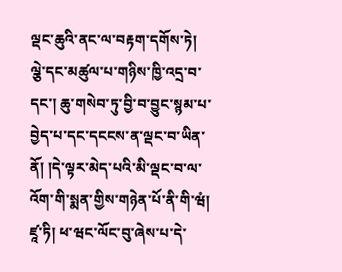ལྡང་ཆུའི་ནང་ལ་བརྟག་དགོས་ཏེ། ལྕེ་དང་མཚུལ་པ་གཉིས་ཁྱི་འདྲ་བ་དང་། ཆུ་གསེབ་ཏུ་བྱི་བ་བྱུང་སྙམ་པ་བྱེད་པ་དང་དངངས་ན་ལྡང་བ་ཡིན་ནོ། །དེ་ལྟར་མེད་པའི་མི་ལྡང་བ་ལ་འོག་གི་སྨན་གྱིས་གཉེན་པོ་ནི་གི་ཝཾ། ཛཱ་ཏི། ཕ་ཝང་ལོང་བུ་ཞེས་པ་དེ་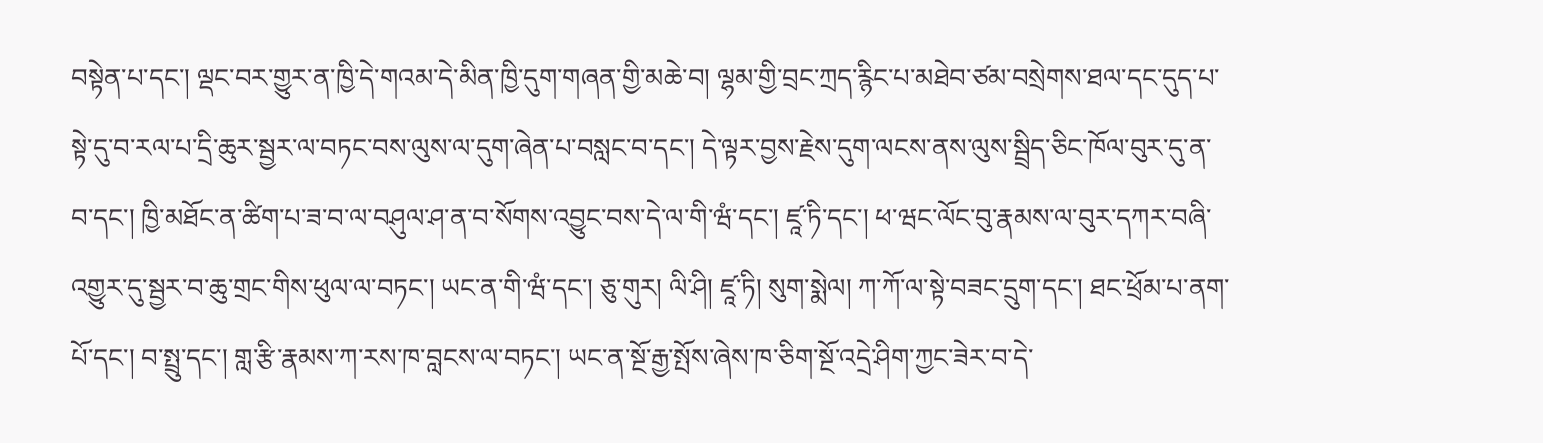བསྟེན་པ་དང་། ལྡང་བར་གྱུར་ན་ཁྱི་དེ་གའམ་དེ་མིན་ཁྱི་དུག་གཞན་གྱི་མཆེ་བ། ལྷམ་གྱི་བྲང་ཀྲད་རྙིང་པ་མཐེབ་ཙམ་བསྲེགས་ཐལ་དང་དུད་པ་སྟེ་དུ་བ་རལ་པ་དྲི་ཆུར་སྦྱར་ལ་བཏང་བས་ལུས་ལ་དུག་ཞེན་པ་བསླང་བ་དང་། དེ་ལྟར་བྱས་རྗེས་དུག་ལངས་ནས་ལུས་སྦྲིད་ཅིང་ཁོལ་བུར་དུ་ན་བ་དང་། ཁྱི་མཐོང་ན་ཚིག་པ་ཟ་བ་ལ་བཤུལ་ཤ་ན་བ་སོགས་འབྱུང་བས་དེ་ལ་གི་ཝཾ་དང་། ཛཱ་ཏི་དང་། ཕ་ཝང་ལོང་བུ་རྣམས་ལ་བུར་དཀར་བཞི་འགྱུར་དུ་སྦྱར་བ་ཆུ་གྲང་གིས་ཕུལ་ལ་བཏང་། ཡང་ན་གི་ཝཾ་དང་། ཅུ་གུར། ལི་ཤི། ཛཱ་ཏི། སུག་སྨེལ། ཀ་ཀོ་ལ་སྟེ་བཟང་དྲུག་དང་། ཐང་ཕྲོམ་པ་ནག་པོ་དང་། བ་སྤྲུ་དང་། གླ་རྩི་རྣམས་ཀ་རས་ཁ་བླངས་ལ་བཏང་། ཡང་ན་སྔོ་རྒྱ་སྤོས་ཞེས་ཁ་ཅིག་སྔོ་འདྲེ་ཤིག་ཀྱང་ཟེར་བ་དེ་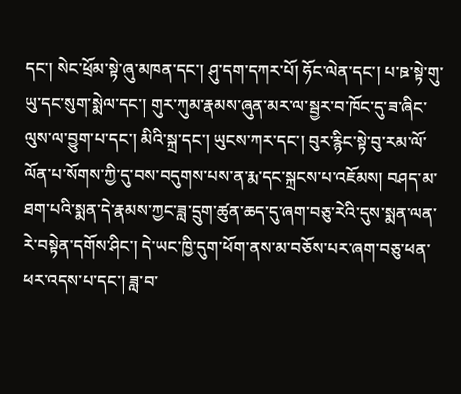དང་། སེང་ཕྲོམ་སྟེ་ཞུ་མཁན་དང་། ཤུ་དག་དཀར་པོ། ཧོང་ལེན་དང་། པ་ཋ་སྟེ་གུ་ཡུ་དང་སུག་སྨེལ་དང་། གུར་ཀུམ་རྣམས་ཞུན་མར་ལ་སྦྱར་བ་ཁོང་དུ་ཟ་ཞིང་ལུས་ལ་བྱུག་པ་དང་། མིའི་སྐྲ་དང་། ཡུངས་ཀར་དང་། བུར་རྙིང་སྟེ་བུ་རམ་ལོ་ལོན་པ་སོགས་ཀྱི་དུ་བས་བདུགས་པས་ན་རྨ་དང་སྐྲངས་པ་འཇོམས། བཤད་མ་ཐག་པའི་སྨན་དེ་རྣམས་ཀྱང་ཟླ་དྲུག་ཚུན་ཆད་དུ་ཞག་བཅུ་རེའི་དུས་སྨན་ལན་རེ་བསྟེན་དགོས་ཤིང་། དེ་ཡང་ཁྱི་དུག་ཕོག་ནས་མ་བཅོས་པར་ཞག་བཅུ་ཕན་ཕར་འདས་པ་དང་། ཟླ་བ་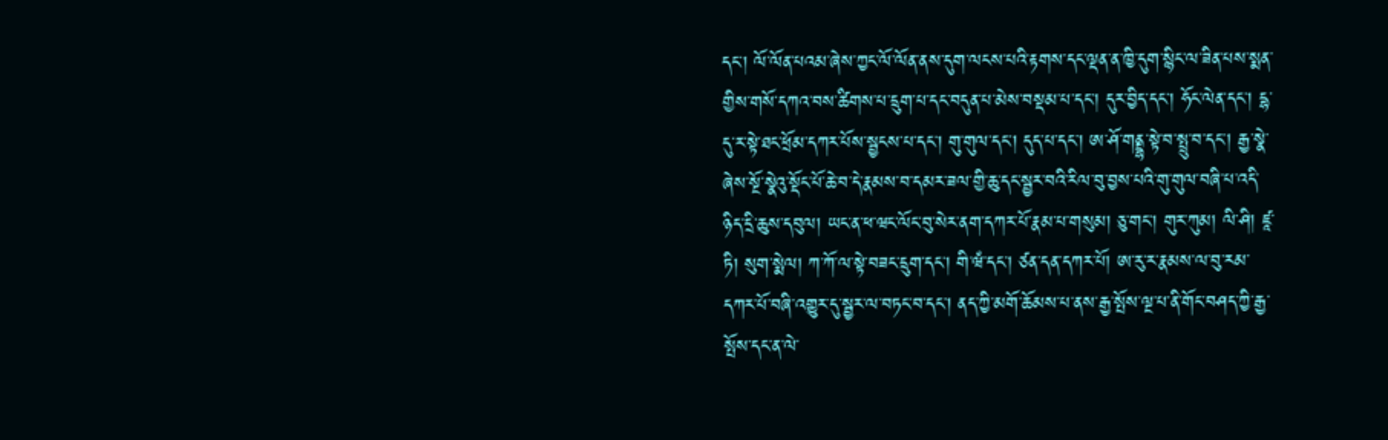དང་། ལོ་ལོན་པའམ་ཞེས་ཀྱང་ལོ་ལོན་ནས་དུག་ལངས་པའི་རྟགས་དང་ལྡན་ན་ཁྱི་དུག་སྙིང་ལ་ཟིན་པས་སྨན་གྱིས་གསོ་དཀའ་བས་ཚིགས་པ་དྲུག་པ་དང་བདུན་པ་མེས་བསྡམ་པ་དང་། དུར་བྱིད་དང་། ཧོང་ལེན་དང་། དྷ་དུ་ར་སྟེ་ཐང་ཕྲོམ་དཀར་པོས་སྦྱངས་པ་དང་། གུ་གུལ་དང་། དུད་པ་དང་། ཨ་ཤོ་གནྡྷ་སྟེ་བ་སྤྲུ་བ་དང་། རྒྱ་སྣེ་ཞེས་སྔོ་སྣེའུ་སྡོང་པོ་ཆེ་བ་དེ་རྣམས་བ་དམར་ཟལ་གྱི་ཆུ་དང་སྦྱར་བའི་རིལ་བུ་བྱས་པའི་གུ་གུལ་བཞི་པ་འདི་ཉིད་དྲི་ཆུས་དབུལ། ཡང་ན་ཕ་ཝང་ལོང་བུ་སེར་ནག་དཀར་པོ་རྣམ་པ་གསུམ། ཅུ་གང་། གུར་ཀུམ། ལི་ཤི། ཛཱ་ཏི། སུག་སྨེལ། ཀ་ཀོ་ལ་སྟེ་བཟང་དྲུག་དང་། གི་ཝཾ་དང་། ཙན་དན་དཀར་པོ། ཨ་རུ་ར་རྣམས་ལ་བུ་རམ་དཀར་པོ་བཞི་འགྱུར་དུ་སྦྱར་ལ་བཏང་བ་དང་། ནད་ཀྱི་མགོ་ཆོམས་པ་ནས་རྒྱ་སྤོས་ལྔ་པ་ནི་གོང་བཤད་ཀྱི་རྒྱ་སྤོས་དང་ན་ལེ་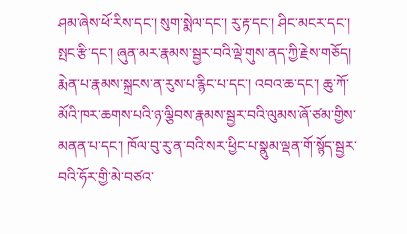ཤམ་ཞེས་ཕོ་རིས་དང་། སུག་སྨེལ་དང་། རུ་རྟ་དང་། ཤིང་མངར་དང་། སྤང་རྩི་དང་། ཞུན་མར་རྣམས་སྦྱར་བའི་ལྡེ་གུས་ནད་ཀྱི་རྗེས་གཅོད། རྨེན་པ་རྣམས་སྐྲངས་ན་རུས་པ་རྙིང་པ་དང་། འབའ་ཆ་དང་། ཆུ་ཀོ་མོའི་ཁར་ཆགས་པའི་ཉ་ལྕིབས་རྣམས་སྦྱར་བའི་ལུམས་ཞོ་ཙམ་གྱིས་མནན་པ་དང་། ཁོལ་བུ་རུ་ན་བའི་སར་ཕྱིང་པ་སྣུམ་ལྡན་གོ་སྙོད་སྦྱར་བའི་ཧོར་གྱི་མེ་བཙའ་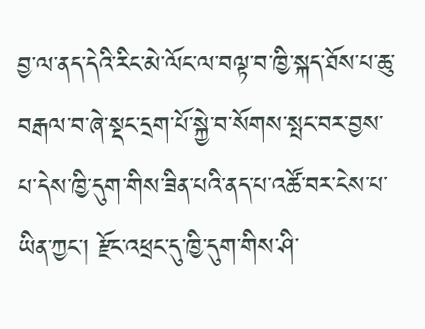བྱ་ལ་ནད་དེའི་རིང་མེ་ལོང་ལ་བལྟ་བ་ཁྱི་སྐད་ཐོས་པ་ཆུ་བརྒལ་བ་ཞེ་སྡང་དྲག་པོ་སྐྱེ་བ་སོགས་སྤང་བར་བྱས་པ་དེས་ཁྱི་དུག་གིས་ཟིན་པའི་ནད་པ་འཚོ་བར་ངེས་པ་ཡིན་ཀྱང་། རྫོང་འཕྲང་དུ་ཁྱི་དུག་གིས་ཤི་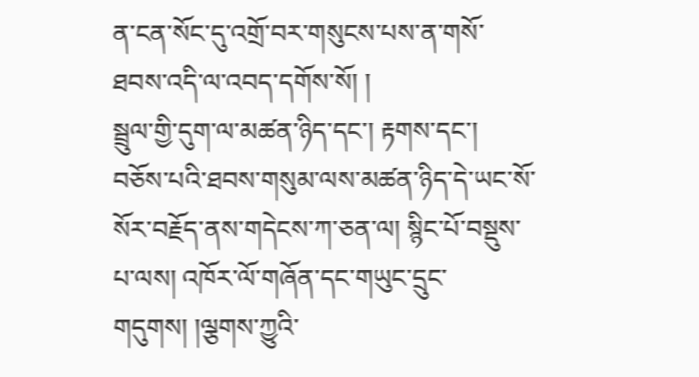ན་ངན་སོང་དུ་འགྲོ་བར་གསུངས་པས་ན་གསོ་ཐབས་འདི་ལ་འབད་དགོས་སོ། །
སྦྲུལ་གྱི་དུག་ལ་མཚན་ཉིད་དང་། རྟགས་དང་། བཅོས་པའི་ཐབས་གསུམ་ལས་མཚན་ཉིད་དེ་ཡང་སོ་སོར་བརྗོད་ནས་གདེངས་ཀ་ཅན་ལ། སྙིང་པོ་བསྡུས་པ་ལས། འཁོར་ལོ་གཞོན་དང་གཡུང་དྲུང་གདུགས། །ལྕགས་ཀྱུའི་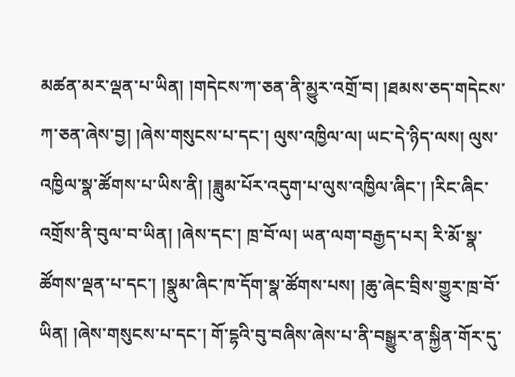མཚན་མར་ལྡན་པ་ཡིན། །གདེངས་ཀ་ཅན་ནི་མྱུར་འགྲོ་བ། །ཐམས་ཅད་གདེངས་ཀ་ཅན་ཞེས་བྱ། །ཞེས་གསུངས་པ་དང་། ལུས་འཁྱིལ་ལ། ཡང་དེ་ཉིད་ལས། ལུས་འཁྱིལ་སྣ་ཚོགས་པ་ཡིས་ནི། །ཟླུམ་པོར་འདུག་པ་ལུས་འཁྱིལ་ཞིང་། །རིང་ཞིང་འགྲོས་ནི་བུལ་བ་ཡིན། །ཞེས་དང་། ཁྲ་བོ་ལ། ཡན་ལག་བརྒྱད་པར། རི་མོ་སྣ་ཚོགས་ལྡན་པ་དང་། །སྣུམ་ཞིང་ཁ་དོག་སྣ་ཚོགས་པས། །ཆུ་ཞེང་བྲིས་གྱུར་ཁྲ་བོ་ཡིན། །ཞེས་གསུངས་པ་དང་། གོ་དྷའི་བུ་བཞིས་ཞེས་པ་ནི་བསྒྱུར་ན་སྐྱིན་གོར་དུ་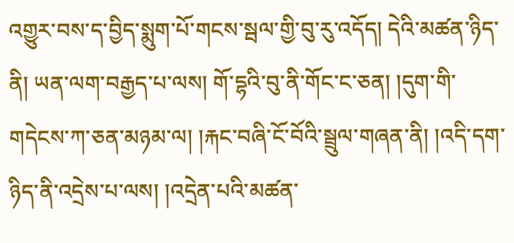འགྱུར་བས་ད་བྱིད་སྨུག་པོ་གངས་སྦལ་གྱི་བུ་རུ་འདོད། དེའི་མཚན་ཉིད་ནི། ཡན་ལག་བརྒྱད་པ་ལས། གོ་དྷའི་བུ་ནི་གོང་ང་ཅན། །དུག་གི་གདེངས་ཀ་ཅན་མཉམ་ལ། །རྐང་བཞི་ངོ་བོའི་སྦྲུལ་གཞན་ནི། །འདི་དག་ཉིད་ནི་འདྲེས་པ་ལས། །འདྲེན་པའི་མཚན་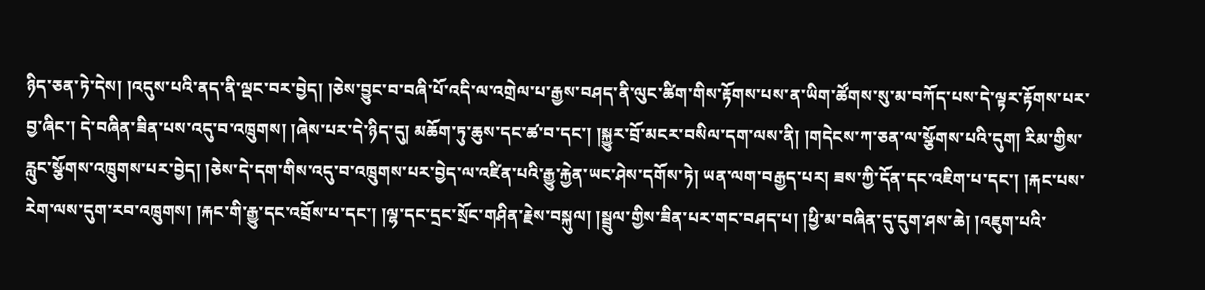ཉིད་ཅན་ཏེ་དེས། །འདུས་པའི་ནད་ནི་ལྡང་བར་བྱེད། །ཅེས་བྱུང་བ་བཞི་པོ་འདི་ལ་འགྲེལ་པ་རྒྱས་བཤད་ནི་ལུང་ཚིག་གིས་རྟོགས་པས་ན་ཡིག་ཚོགས་སུ་མ་བཀོད་པས་དེ་ལྟར་རྟོགས་པར་བྱ་ཞིང་། དེ་བཞིན་ཟིན་པས་འདུ་བ་འཁྲུགས། །ཞེས་པར་དེ་ཉིད་དུ། མཆོག་ཏུ་ཆུས་དང་ཚ་བ་དང་། །སྐྱུར་བྲོ་མངར་བསིལ་དག་ལས་ནི། །གདེངས་ཀ་ཅན་ལ་སྩོགས་པའི་དུག། རིམ་གྱིས་རླུང་སྩོགས་འཁྲུགས་པར་བྱེད། །ཅེས་དེ་དག་གིས་འདུ་བ་འཁྲུགས་པར་བྱེད་ལ་འཛིན་པའི་རྒྱུ་རྐྱེན་ཡང་ཤེས་དགོས་ཏེ། ཡན་ལག་བརྒྱད་པར། ཟས་ཀྱི་དོན་དང་འཇིག་པ་དང་། །རྐང་པས་རེག་ལས་དུག་རབ་འཁྲུགས། །རྐང་གི་རྒྱུ་དང་འབྲོས་པ་དང་། །ལྷ་དང་དྲང་སྲོང་གཤིན་རྗེས་བསྐུལ། །སྦྲུལ་གྱིས་ཟིན་པར་གང་བཤད་པ། །ཕྱི་མ་བཞིན་དུ་དུག་ཤས་ཆེ། །འཇུག་པའི་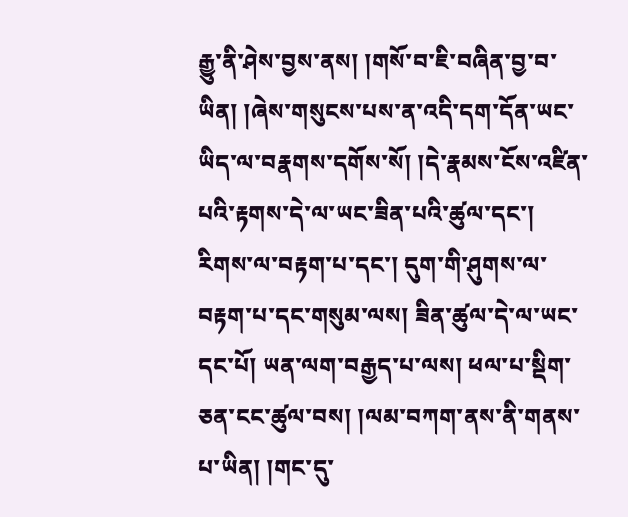རྒྱུ་ནི་ཤེས་བྱས་ནས། །གསོ་བ་ཇི་བཞིན་བྱ་བ་ཡིན། །ཞེས་གསུངས་པས་ན་འདི་དག་དོན་ཡང་ཡིད་ལ་བརྣགས་དགོས་སོ། །དེ་རྣམས་ངོས་འཛིན་པའི་རྟགས་དེ་ལ་ཡང་ཟིན་པའི་ཚུལ་དང་། རིགས་ལ་བརྟག་པ་དང་། དུག་གི་ཤུགས་ལ་བརྟག་པ་དང་གསུམ་ལས། ཟིན་ཚུལ་དེ་ལ་ཡང་དང་པོ། ཡན་ལག་བརྒྱད་པ་ལས། ཕལ་པ་སྡིག་ཅན་ངང་ཚུལ་བས། །ལམ་བཀག་ནས་ནི་གནས་པ་ཡིན། །གང་དུ་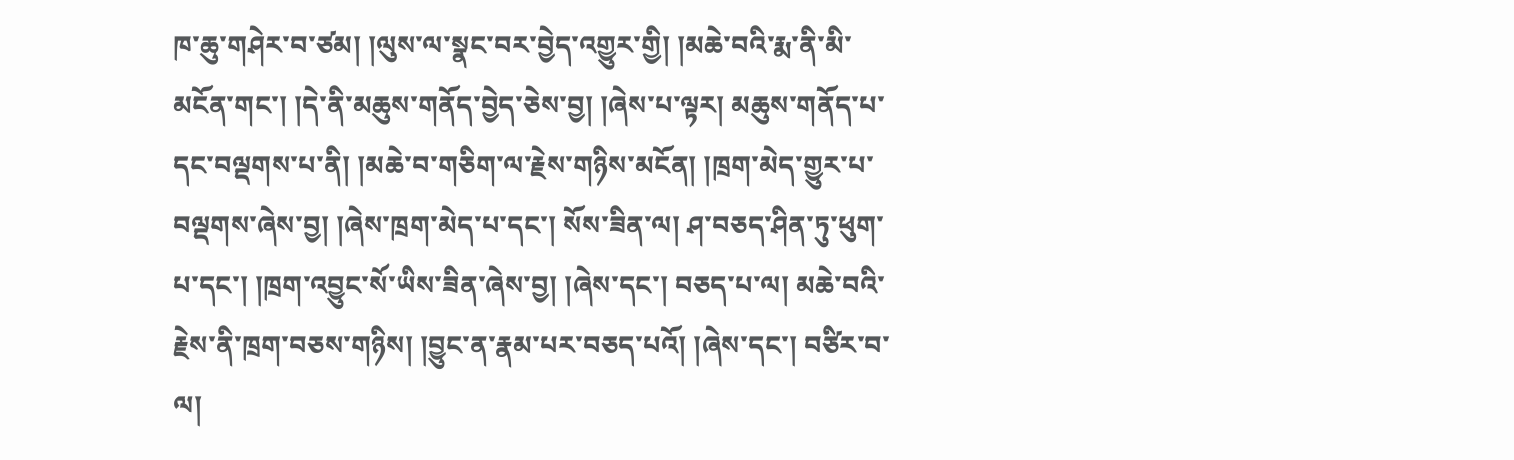ཁ་ཆུ་གཤེར་བ་ཙམ། །ལུས་ལ་སྣང་བར་བྱེད་འགྱུར་གྱི། །མཆེ་བའི་རྨ་ནི་མི་མངོན་གང་། །དེ་ནི་མཆུས་གནོད་བྱེད་ཅེས་བྱ། །ཞེས་པ་ལྟར། མཆུས་གནོད་པ་དང་བལྡགས་པ་ནི། །མཆེ་བ་གཅིག་ལ་རྗེས་གཉིས་མངོན། །ཁྲག་མེད་གྱུར་པ་བལྡགས་ཞེས་བྱ། །ཞེས་ཁྲག་མེད་པ་དང་། སོས་ཟིན་ལ། ཤ་བཅད་ཤིན་ཏུ་ཕུག་པ་དང་། །ཁྲག་འབྱུང་སོ་ཡིས་ཟིན་ཞེས་བྱ། །ཞེས་དང་། བཅད་པ་ལ། མཆེ་བའི་རྗེས་ནི་ཁྲག་བཅས་གཉིས། །བྱུང་ན་རྣམ་པར་བཅད་པའོ། །ཞེས་དང་། བཙིར་བ་ལ།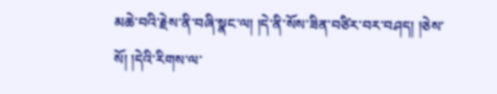མཆེ་བའི་རྗེས་ནི་བཞི་སྣང་ལ། །དེ་ནི་སོས་ཟིན་བཙིར་བར་བཤད། །ཅེས་སོ། །དེའི་རིགས་ལ་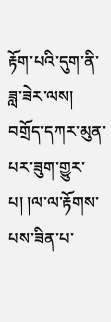རྟོག་པའི་དུག་ནི་ཟླ་ཟེར་ལས། བགྲོད་དཀར་མུན་པར་ཟུག་གྱུར་པ། །ལ་ལ་རྟོགས་པས་ཟིན་པ་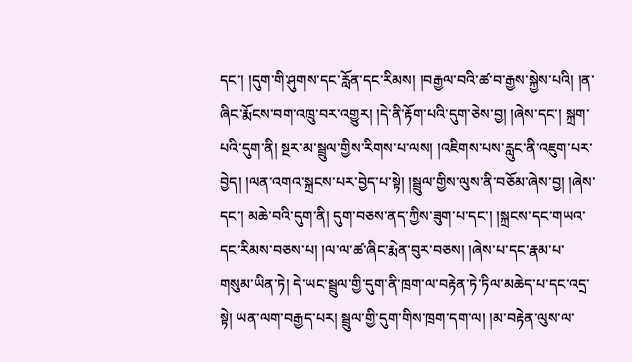དང་། །དུག་གི་ཤུགས་དང་རློན་དང་རིམས། །བརྒྱལ་བའི་ཚ་བ་རྒྱས་སྐྱེས་པའི། །ན་ཞིང་རྨོངས་བག་འཁྲུ་བར་འགྱུར། །དེ་ནི་རྟོག་པའི་དུག་ཅེས་བྱ། །ཞེས་དང་། སྐྲག་པའི་དུག་ནི། སྔར་མ་སྦྲུལ་གྱིས་རིགས་པ་ལས། །འཇིགས་པས་རླུང་ནི་འཇུག་པར་བྱེད། །ལན་འགའ་སྐྲངས་པར་བྱེད་པ་སྟེ། །སྦྲུལ་གྱིས་ལུས་ནི་བཅོམ་ཞེས་བྱ། །ཞེས་དང་། མཆེ་བའི་དུག་ནི། དུག་བཅས་ནད་ཀྱིས་ཟུག་པ་དང་། །སྐྲངས་དང་གཡའ་དང་རིམས་བཅས་པ། །ལ་ལ་ཚ་ཞིང་རྨེན་བུར་བཅས། །ཞེས་པ་དང་རྣམ་པ་གསུམ་ཡིན་ཏེ། དེ་ཡང་སྦྲུལ་གྱི་དུག་ནི་ཁྲག་ལ་བརྟེན་ཏེ་ཏིལ་མཆེད་པ་དང་འདྲ་སྟེ། ཡན་ལག་བརྒྱད་པར། སྦྲུལ་གྱི་དུག་གིས་ཁྲག་དག་ལ། །མ་བརྟེན་ལུས་ལ་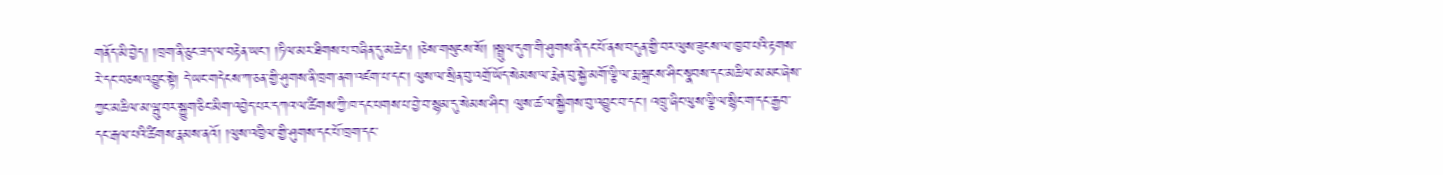གནོད་མི་བྱེད། །ཁྲག་ནི་ཅུང་ཟད་ལ་བརྟེན་ཡང་། །ཏིལ་མར་ཐིགས་པ་བཞིན་དུ་མཆེད། །ཅེས་གསུངས་སོ། །སྦྲུལ་དུག་གི་ཤུགས་ནི་དང་པོ་ནས་བདུན་གྱི་བར་ལུས་ཟུངས་ལ་ཁྱབ་པའི་རྟགས་རེ་དང་བཅས་འབྱུང་སྟེ། དེ་ཡང་གདེངས་ཀ་ཅན་གྱི་ཤུགས་ནི་ཁྲག་ནག་འཛག་པ་དང་། ལུས་ལ་སྲིན་བུ་འགྲོ་ཡོད་སེམས་ལ་རྨེན་བུ་སྐྱེ་མགོ་ལྕི་ལ་རྨ་སྐྲངས་ཤིང་སྣབས་དང་མཆིལ་མ་མང་ཞེས་ཀྱང་མཆིལ་མ་ལྦུ་བར་སྐྱུག་ཅིང་མིག་འབྱེད་པར་དཀའ་ལ་ཚིགས་ཀྱི་ཁ་དང་པགས་པ་བྱེ་བ་སྙམ་དུ་སེམས་ཤིང་། ལུས་ཚ་ལ་སྐྱིགས་བུ་འབྱུང་བ་དང་། འཁྲུ་ཞིང་ལུས་ལྕི་ལ་སྙིང་ག་དང་རྒྱབ་དང་རྒལ་པའི་ཚིགས་རྣམས་ནའོ། །ལུས་འཁྱིལ་གྱི་ཤུགས་དང་པོ་ཁྲག་དང་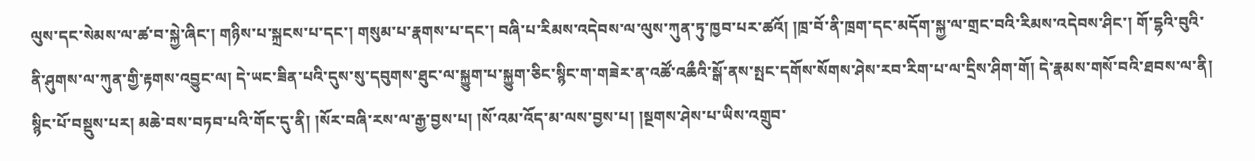ལུས་དང་སེམས་ལ་ཚ་བ་སྐྱེ་ཞིང་། གཉིས་པ་སྐྲངས་པ་དང་། གསུམ་པ་རྣགས་པ་དང་། བཞི་པ་རིམས་འདེབས་ལ་ལུས་ཀུན་ཏུ་ཁྱབ་པར་ཚའོ། །ཁྲ་བོ་ནི་ཁྲག་དང་མདོག་སྐྱ་ལ་གྲང་བའི་རིམས་འདེབས་ཤིང་། གོ་དྷའི་བུའི་ནི་ཤུགས་ལ་ཀུན་གྱི་རྟགས་འབྱུང་ལ། དེ་ཡང་ཟིན་པའི་དུས་སུ་དབུགས་ཐུང་ལ་སྐྱུག་པ་སྐྱུག་ཅིང་སྙིང་ག་གཟེར་ན་འཚོ་འཆྀའི་སྒོ་ནས་སྤང་དགོས་སོགས་ཤེས་རབ་རིག་པ་ལ་དྲིས་ཤིག་གོ། དེ་རྣམས་གསོ་བའི་ཐབས་ལ་ནི། སྙིང་པོ་བསྡུས་པར། མཆེ་བས་བཏབ་པའི་གོང་དུ་ནི། །སོར་བཞི་རས་ལ་རྒྱ་བྱས་པ། །སོ་འམ་འོད་མ་ལས་བྱས་པ། །སྔགས་ཤེས་པ་ཡིས་འགྲུབ་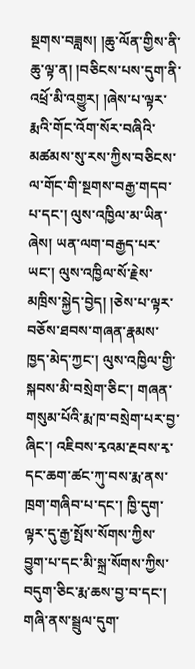སྔགས་བཟླས། །ཆུ་ལོན་གྱིས་ནི་ཆུ་ལྟ་ན། །བཅིངས་པས་དུག་ནི་འཕྲོ་མི་འགྱུར། །ཞེས་པ་ལྟར་རྨའི་གོང་འོག་སོར་བཞིའི་མཚམས་སུ་རས་ཀྱིས་བཅིངས་ལ་གོང་གི་སྔགས་བརྒྱ་གདབ་པ་དང་། ལུས་འཁྱིལ་མ་ཡིན་ཞེས། ཡན་ལག་བརྒྱད་པར་ཡང་། ལུས་འཁྱིལ་སོ་རྗེས་མཁྲིས་སྐྱེད་བྱེད། །ཅེས་པ་ལྟར་བཅོས་ཐབས་གཞན་རྣམས་ཁྱད་མེད་ཀྱང་། ལུས་འཁྱིལ་གྱི་སྐབས་མི་བསྲེག་ཅིང་། གཞན་གསུམ་པོའི་རྨ་ཁ་བསྲེག་པར་བྱ་ཞིང་། འཇིབས་རྭའམ་རྔབས་རྭ་དང་ཆག་ཚང་ཀུ་བས་རྨ་ནས་ཁྲག་གཞིབ་པ་དང་། ཁྱི་དུག་ལྟར་དུ་རྒྱ་སྤོས་སོགས་ཀྱིས་བྱུག་པ་དང་མི་སྐྲ་སོགས་ཀྱིས་བདུག་ཅིང་རྨ་ཆས་བྱ་བ་དང་། གཞི་ནས་སྦྲུལ་དུག་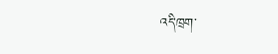འདི་ཁྲག་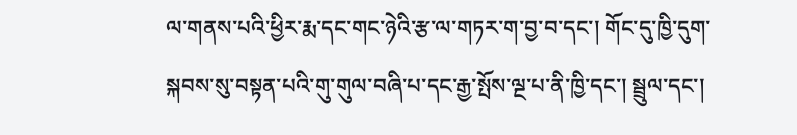ལ་གནས་པའི་ཕྱིར་རྨ་དང་གང་ཉེའི་རྩ་ལ་གཏར་ག་བྱ་བ་དང་། གོང་དུ་ཁྱི་དུག་སྐབས་སུ་བསྟན་པའི་གུ་གུལ་བཞི་པ་དང་རྒྱ་སྤོས་ལྔ་པ་ནི་ཁྱི་དང་། སྦྲུལ་དང་།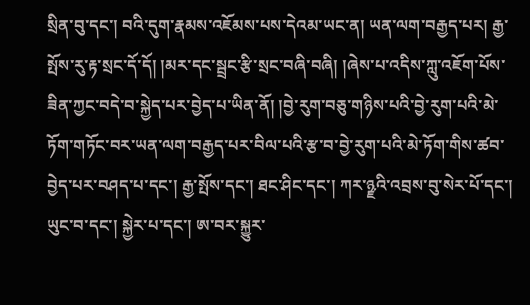སྲིན་བུ་དང་། བའི་དུག་རྣམས་འཇོམས་པས་དེའམ་ཡང་ན། ཡན་ལག་བརྒྱད་པར། རྒྱ་སྤོས་རུ་རྟ་སྲང་དོ་དོ། །མར་དང་སྦྲང་རྩི་སྲང་བཞི་བཞི། །ཞེས་པ་འདིས་ཀླུ་འཇོག་པོས་ཟིན་ཀྱང་བདེ་བ་སྐྱེད་པར་བྱེད་པ་ཡིན་ནོ། །བྱེ་རུག་བཅུ་གཉིས་པའི་བྱེ་རུག་པའི་མེ་ཏོག་གཏོང་བར་ཡན་ལག་བརྒྱད་པར་བིལ་པའི་རྩ་བ་བྱེ་རུག་པའི་མེ་ཏོག་གིས་ཚབ་བྱེད་པར་བཤད་པ་དང་། རྒྱ་སྤོས་དང་། ཐང་ཤིང་དང་། ཀར་ཉྫའི་འབྲས་བུ་སེར་པོ་དང་། ཡུང་བ་དང་། སྐྱེར་པ་དང་། ཨ་བར་སྐྱུར་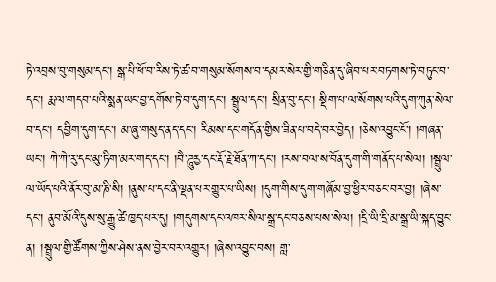ཏེ་འབྲས་བུ་གསུམ་དང་། སྒ་པི་ཕོ་བ་རིས་ཏེ་ཚ་བ་གསུམ་སོགས་བ་དམར་སེར་གྱི་གཅིན་དུ་ཞིབ་པར་བཏགས་ཏེ་བཏུང་བ་དང་། རྨ་ལ་གདབ་པའི་སྨན་ཡང་བྱ་དགོས་ཏེ་བ་དུག་དང་། སྦྲུལ་དང་། སྲིན་བུ་དང་། སྡིག་པ་ལ་སོགས་པའི་དུག་ཀུན་སེལ་བ་དང་། དབྱིག་དུག་དང་། མ་ཞུ་གསུད་ནད་དང་། རིམས་དང་གདོན་གྱིས་ཟིན་པ་བདེ་བར་བྱེད། །ཅེས་འབྱུང་ངོ་། །གཞན་ཡང་། ཀེ་ཀེ་རུ་དང་མུ་ཏིག་མར་གད་དང་། །བཻ་ཌཱུརྱ་དང་རྡོ་རྗེ་ཐོན་ཀ་དང་། །རས་བལ་ས་བོན་དུག་གི་གནོད་པ་སེལ། །སྦྲུལ་ལ་ཡོད་པའི་ནོར་བུ་མ་ཎི་སི། །ནུས་པ་དང་ནི་ལྡན་པར་གྱུར་པ་ཡིས། །དུག་གིས་དུག་གཞོམ་བྱ་ཕྱིར་བཅང་བར་བྱ། །ཞེས་དང་། ནུབ་མོའི་དུས་སུ་རྒྱུ་ཚེ་ཁྱད་པར་དུ། །གདུགས་དང་འཁར་སིལ་སྒྲ་དང་བཅས་པས་སེལ། །དྲི་ཡི་དྲི་མ་སྒྲ་ཡི་སྐད་བྱུང་ན། །སྦྲུལ་གྱི་ཚོགས་ཀྱིས་ཤེས་ནས་བྱེར་བར་འགྱུར། །ཞེས་འབྱུང་བས། གླ་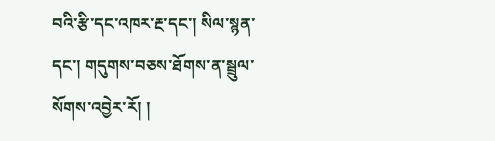བའི་རྩི་དང་འཁར་རྔ་དང་། སིལ་སྙན་དང་། གདུགས་བཅས་ཐོགས་ན་སྦྲུལ་སོགས་འབྱེར་རོ། །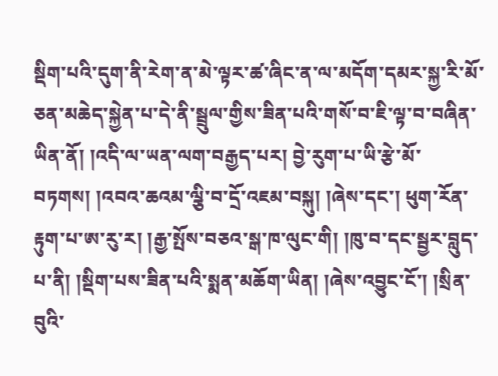སྡིག་པའི་དུག་ནི་རེག་ན་མེ་ལྟར་ཚ་ཞིང་ན་ལ་མདོག་དམར་སྐྱ་རི་མོ་ཅན་མཆེད་སྐྱེན་པ་དེ་ནི་སྦྲུལ་གྱིས་ཟིན་པའི་གསོ་བ་ཇི་ལྟ་བ་བཞིན་ཡིན་ནོ། །འདི་ལ་ཡན་ལག་བརྒྱད་པར། བྱེ་རུག་པ་ཡི་རྩེ་མོ་བཏགས། །འབའ་ཆའམ་ལྕི་བ་དྲོ་འཇམ་བསྐུ། །ཞེས་དང་། ཕུག་རོན་རྟུག་པ་ཨ་རུ་ར། །རྒྱ་སྤོས་བཅའ་སྒ་ཁ་ལུང་གི། །ཁུ་བ་དང་སྦྱར་བླུད་པ་ནི། །སྡིག་པས་ཟིན་པའི་སྨན་མཆོག་ཡིན། །ཞེས་འབྱུང་ངོ་། །སྲིན་བུའི་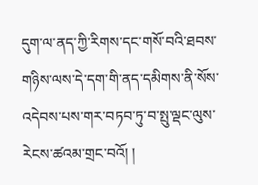དུག་ལ་ནད་ཀྱི་རིགས་དང་གསོ་བའི་ཐབས་གཉིས་ལས་དེ་དག་གི་ནད་དམིགས་ནི་སོས་འདེབས་པས་གར་བཏབ་ཏུ་བ་སྤུ་ལྡང་ལུས་རེངས་ཚའམ་གྲང་བའོ། །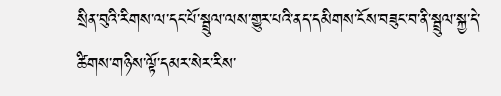སྲིན་བུའི་རིགས་ལ་དང་པོ་སྦྲུལ་ལས་གྱུར་པའི་ནད་དམིགས་ངོས་བཟུང་བ་ནི་སྦྲུལ་སྐྱ་དེ་ཚིགས་གཉིས་ལྟོ་དམར་སེར་རིས་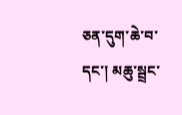ཅན་དུག་ཆེ་བ་དང་། མཆུ་སྦྲང་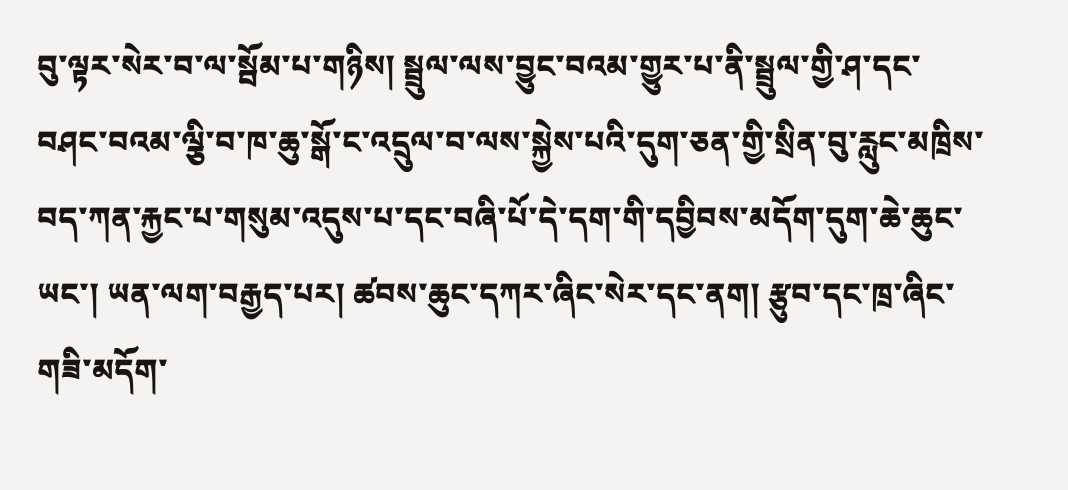བུ་ལྟར་སེར་བ་ལ་སྦོམ་པ་གཉིས། སྦྲུལ་ལས་བྱུང་བའམ་གྱུར་པ་ནི་སྦྲུལ་གྱི་ཤ་དང་བཤང་བའམ་ལྕི་བ་ཁ་ཆུ་སྒོ་ང་འདྲུལ་བ་ལས་སྐྱེས་པའི་དུག་ཅན་གྱི་སྲིན་བུ་རླུང་མཁྲིས་བད་ཀན་རྐྱང་པ་གསུམ་འདུས་པ་དང་བཞི་པོ་དེ་དག་གི་དབྱིབས་མདོག་དུག་ཆེ་ཆུང་ཡང་། ཡན་ལག་བརྒྱད་པར། ཚབས་ཆུང་དཀར་ཞིང་སེར་དང་ནག། རྩུབ་དང་ཁྲ་ཞིང་གཟི་མདོག་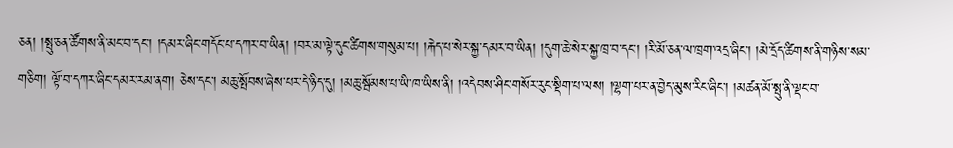ཅན། །སྤུ་ཅན་ཚོགས་ནི་མང་བ་དང་། །དམར་ཞིང་གདོང་པ་དཀར་བ་ཡིན། །བར་མ་ལྟེ་དུང་ཚིགས་གསུམ་པ། །རྐེད་པ་སེར་སྐྱ་དམར་བ་ཡིན། །དུག་ཆེ་སེར་སྐྱ་ཁྲ་བ་དང་། །རི་མོ་ཅན་ལ་ཁྲག་འདྲ་ཞིང་། །མེ་དྲོད་ཚིགས་ནི་གཉིས་སམ་གཅིག། ལྟོ་བ་དཀར་ཞིང་དམར་རམ་ནག། ཅེས་དང་། མཆུ་སྤོབས་ཞེས་པར་དེ་ཉིད་དུ། །མཆུ་སྦོམས་པ་ཡི་ཁ་ཡིས་ནི། །འདེབས་ཤིང་གསོར་རུང་སྡིག་པ་ལས། །ལྷག་པར་ན་བྱེད་མུས་རིང་ཞིང་། །མཚན་མོ་སྤུ་ནི་ལྡང་བ་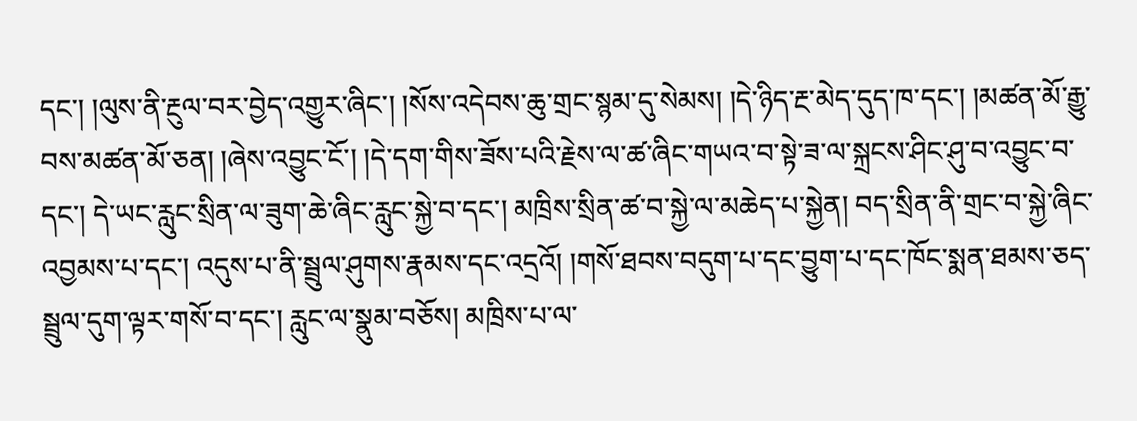དང་། །ལུས་ནི་རྔུལ་བར་བྱེད་འགྱུར་ཞིང་། །སོས་འདེབས་ཆུ་གྲང་སྙམ་དུ་སེམས། །དེ་ཉིད་རྔ་མེད་དུད་ཁ་དང་། །མཚན་མོ་རྒྱུ་བས་མཚན་མོ་ཅན། །ཞེས་འབྱུང་ངོ་། །དེ་དག་གིས་ཟོས་པའི་རྗེས་ལ་ཚ་ཞིང་གཡའ་བ་སྟེ་ཟ་ལ་སྐྲངས་ཤིང་ཤུ་བ་འབྱུང་བ་དང་། དེ་ཡང་རླུང་སྲིན་ལ་ཟུག་ཆེ་ཞིང་རླུང་སྐྱེ་བ་དང་། མཁྲིས་སྲིན་ཚ་བ་སྐྱེ་ལ་མཆེད་པ་སྐྱེན། བད་སྲིན་ནི་གྲང་བ་སྐྱེ་ཞིང་འབྱམས་པ་དང་། འདུས་པ་ནི་སྦྲུལ་ཤུགས་རྣམས་དང་འདྲའོ། །གསོ་ཐབས་བདུག་པ་དང་བྱུག་པ་དང་ཁོང་སྨན་ཐམས་ཅད་སྦྲུལ་དུག་ལྟར་གསོ་བ་དང་། རླུང་ལ་སྣུམ་བཅོས། མཁྲིས་པ་ལ་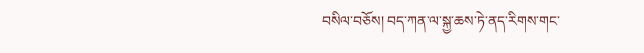བསིལ་བཅོས། བད་ཀན་ལ་སྐྱ་ཆས་ཏེ་ནད་རིགས་གང་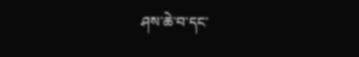ཤས་ཆེ་བ་དང་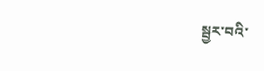སྦྱར་བའི་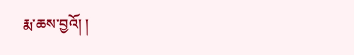རྨ་ཆས་བྱའོ། །